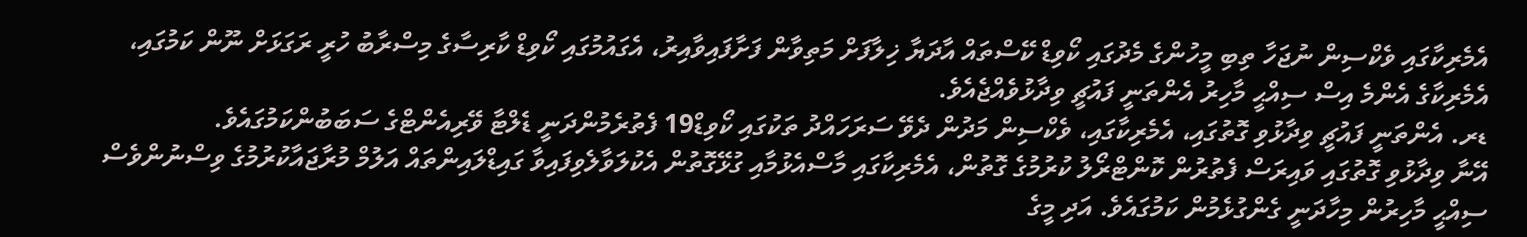އެމެރިކާގައި ވެކްސިން ނުޖަހާ ތިބި މީހުންގެ މެދުގައި ކޯވިޑް ކޭސްތައް އާދަޔާ ޚިލާފަށް މަތިވާން ފަށާފައިވާއިރު، އެގައުމުގައި ކޯވިޑް ކާރިސާގެ މިސްރާބު ހުރީ ރަގަޅަށް ނޫން ކަމުގައި، އެމެރިކާގެ އެންމެ އިސް ސިއްޙީ މާހިރު އެންތަނީ ފައުޗީ ވިދާޅުވެއްޖެއެވެ.
ޑރ. އެންތަނީ ފައުޗީ ވިދާޅުވި ގޮތުގައި، އެމެރިކާގައި، ވެކްސިން މަދުން ދެވޭ ސަރަހައްދު ތަކުގައި ކޯވިޑް19 ފެތުރެމުންދަނީ ޑެލްޓާ ވޭރިއެންޓްގެ ސަބަބުންކަމުގައެވެ.
އޭނާ ވިދާޅުވި ގޮތުގައި ވައިރަސް ފެތުރުން ކޮންޓްރޯލު ކުރުމުގެ ގޮތުން، އެމެރިކާގައި މާސްއެޅުމާއި ގުޅޭގޮތުން އެކުލަވާލެވިފައިވާ ގައިޑްލައިންތައް އަލުމް މުރާޖައާކުރުމުގެ ވިސްނުންވެސް ސިއްޙީ މާހިރުން މިހާދަނީ ގެންގުޅެމުން ކަމުގައެވެ. އަދި މީގެ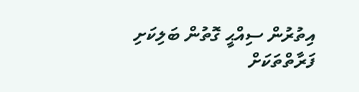އިތުރުން ސިއްޙީ ގޮތުން ބަލިކަށި ފަރާތްތަކަށް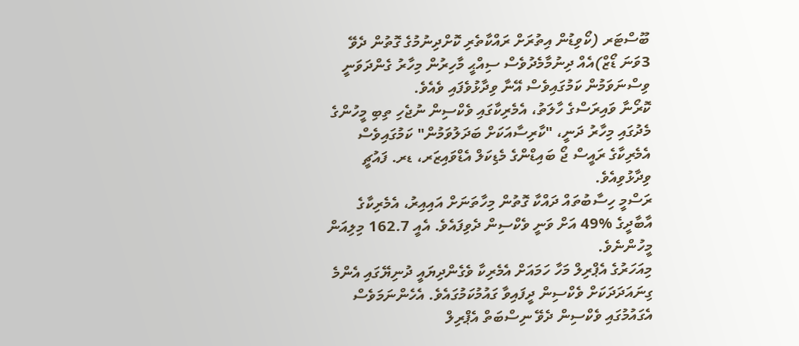ބޫސްޓަރ (ކޯވިޑުން އިތުރަށް ރައްކާތެރި ކޮށްދިނުމުގެ ގޮތުން ދެވޭ 3ވަނަ ޑޯޒް)އެއް ދިނުމާމެދުވެސް ސިއްޙީ މާހިރުން މިހާރު ގެންދަވަނީ ވިސްނަވަމުން ކަމުގައިވެސް އޭނާ ވިދާޅުވެފައި ވެއެވެ.
ކޮރޯނާ ވައިރަސްގެ ހާލަތު، އެމެރިކާގައި ވެކްސިން ނުޖެހި ތިބި މީހުންގެ މެދުގައި މިހާރު ދަނީ، "ކާރިސާއަކަށް ބަދަލުވަމުން" ކަމުގައިވެސް އެމެރިކާގެ ރައީސް ޖޯ ބައިޑްންގެ މެޑިކަލް އެޑްވައިޒަރ، ޑރ. ފައުޗީ ވިދާޅުވިއެވެ.
ރަސްމީ ހިސާބުތައް ދައްކާ ގޮތުން މިހާތަނަށް އައިއިރު، އެމެރިކާގެ އާބާދީގެ %49 އަށް ވަނީ ވެކްސިން ދެވިފައެވެ. އެއީ 162.7 މިލިއަން މީހުންނެވެ.
މިއަހަރުގެ އެޕްރިލް މަހާ ހަމައަށް އެމެރިކާ ވެގެންދިޔައީ ދުނިޔޭގައި އެންމެ ގިނައަދަދަކަށް ވެކްސިން ދީފައިވާ ގައުމުކަމުގައެވެ. އެހެންނަމަވެސް އެގައުމުގައި ވެކްސިން ދެވޭ ނިސްބަތް އެޕްރިލް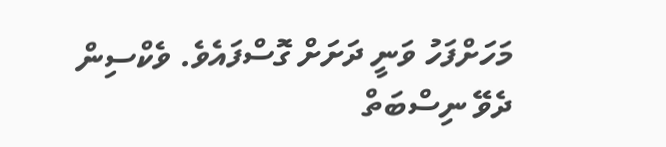މަހަށްފަހު ވަނީ ދަށަށް ގޮސްފައެވެ. ވެކްސިން ދެވޭ ނިސްބަތް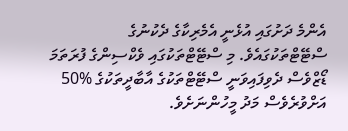އެންމެ ދަށުގައި އުޅެނީ އެމެރިކާގެ ދެކުނުގެ ސްޓޭޓްތަކުގައެވެ. މި ސްޓޭޓްތަކުގައި ވެކްސިންގެ ފުރަތަމަ ޑޯޒްވެސް ދެވިފައިވަނީ ސްޓޭޓްތަކުގެ އާބާދީތަކުގެ %50 އަށްވުރެވެސް މަދު މީހުންނަށެވެ.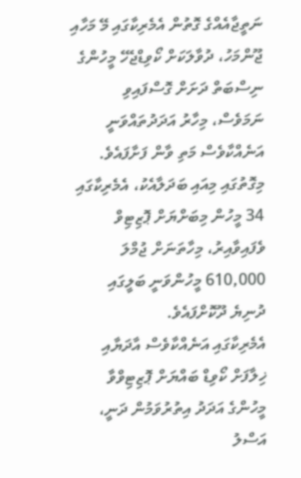ނަތީޖާއެއްގެ ގޮތުން އެމެރިކާގައި މޭ މަހާއި ޖޫންމަހު، ދުވާލަކަށް ކޯވިޑްޖެހޭ މީހުންގެ ނިސްބަތް ދަށަށް ގޮސްފައިވި ނަމަވެސް، މިހާރު އަދަދުތައްވަނީ އަނެއްކާވެސް މަތި ވާން ފަށާފައެވެ.
މިގޮތުގައި މިއައި ބަދަލާއެކު، އެމެރިކާގައި 34 މީހުން މިބަށްޔަށް ޕޮޒިޓިވް ވެފައިވާއިރު، މިހާތަނަށް ޖުމްލަ 610,000 މީހުންވަނީ ބަލީގައި ދުނިޔެ ދޫކޮށްފައެވެ.
އެމެރިކާގައި އަނެއްކާވެސް އާދަޔާއި ޚިލާފަށް ކޯވިޑް ބައްޔަށް ޕޮޒިޓިވްވާ މީހުންގެ އަދަދު އިތުރުވަމުން ދަނީ، އަސްލު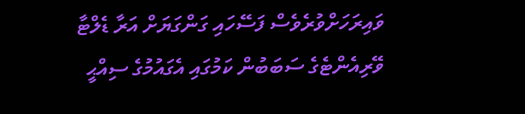ވައިރަހަށްވުރެވެސް ފަސޭހައި ގަންގަޔަށް އަރާ ޑެލްޓާ ވޭރިއެންޓެގެ ސަބަބުން ކަމުގައި އެގައުމުގެ ސިއްޙީ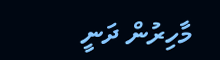މާހިރުން ދަނީ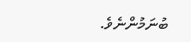ބުނަމުންނެވެ.